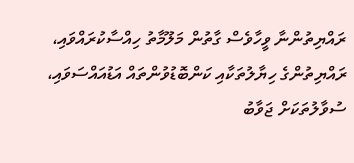ރައްޔިތުންނާ ވީހާވެސް ގާތުން މަލޫމާތު ހިއްސާކުރައްވައި، ރައްޔިތުންގެ ހިޔާލުތަކާއި ކަންބޮޑުވުންތައް އަޑުއައްސަވައި، ސުވާލުތަކަށް ޖަވާބު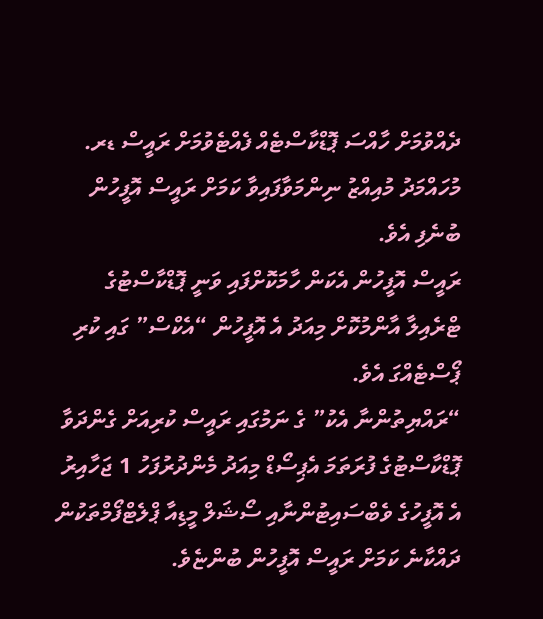ދެއްވުމަށް ހާއްސަ ޕޮޑްކާސްޓެއް ފެއްޓެވުމަށް ރައީސް ޑރ. މުހައްމަދު މުއިއްޒު ނިންމަވާފައިވާ ކަމަށް ރައީސް އޮފީހުން ބުނެފި އެވެ.
ރައީސް އޮފީހުން އެކަން ހާމަކޮށްފައި ވަނީ ޕޮޑްކާސްޓުގެ ޓްރެއިލާ އާންމުކޮށް މިއަދު އެ އޮފީހުން “އެކްސް” ގައި ކުރި ޕޯސްޓެއްގަ އެވެ.
“ރައްޔިތުންނާ އެކު” ގެ ނަމުގައި ރައީސް ކުރިއަށް ގެންދަވާ ޕޮޑްކާސްޓުގެ ފުރަތަމަ އެޕިސޯޑް މިއަދު މެންދުރުފަހު 1 ޖަހާއިރު އެ އޮފީހުގެ ވެބްސައިޓުންނާއި ސޯޝަލް މީޑިއާ ޕްލެޓްފޯމްތަކުން ދައްކާނެ ކަމަށް ރައީސް އޮފީހުން ބުންޏެވެ.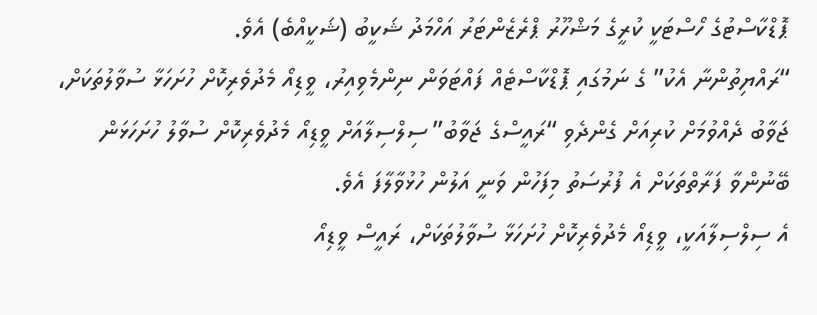ޕޮޑްކާސްޓުގެ ހޯސްޓަކީ ކުރީގެ މަޝްހޫރު ޕްރެޒެންޓަރު އަހްމަދު ޝަކީބު (ޝަކީއްބެ) އެވެ.
“ރައްޔިތުންނާ އެކު” ގެ ނަމުގައި ޕޮޑްކާސްޓެއް ފައްޓަވަން ނިންމެވިއިރު، ވީޑިއޯ މެދުވެރިކޮށް ހުށަހަޅާ ސުވާލުތަކަށް، ޖަވާބު ދެއްވުމަށް ކުރިއަށް ގެންދެވި “ރައީސްގެ ޖަވާބު” ސިލްސިލާއަށް ވީޑިއޯ މެދުވެރިކޮށް ސުވާލު ހުށަހަޅަން ބޭނުންވާ ފަރާތްތަކަށް އެ ފުރުސަތު މިފަހުން ވަނީ އަލުން ހުޅުވާލާފަ އެވެ.
އެ ސިލްސިލާއަކީ، ވީޑިއޯ މެދުވެރިކޮށް ހުށަހަޅާ ސުވާލުތަކަށް، ރައީސް ވީޑިއޯ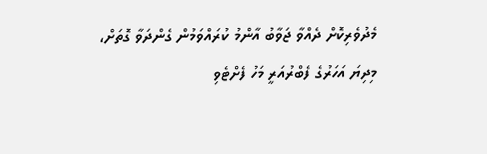މެދުވެރިކޮށް ދެއްވާ ޖަވާބު އާންމު ކުރައްވަމުން ގެންދަވާ ގޮތަށް، މިދިޔަ އަހަރުގެ ފެބްރުއަރީ މަހު ފެށްޓެވި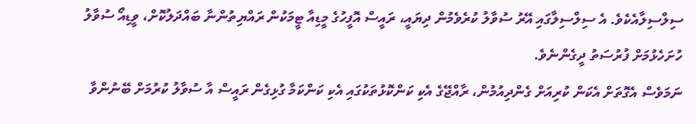ސިލްސިލާއެކެވެ. އެ ސިލްސިލާގައި އޭރު ސުވާލު ކުރެވެމުން ދިޔައީ، ރައީސް އޮފީހުގެ މީޑިއާ ޓީމަކުން ރައްޔިތުންނާ ބައްދަލުކޮށް، ވީޑިއޯ ސުވާލު ހުށަހެޅުމަށް ފުރުސަތު ދީގެންނެވެ.
ނަމަވެސް އެގޮތަށް އެކަން ކުރިއަށް ގެންދިއުމުން، ރާއްޖޭގެ އެކި ކަންކޮޅުތަކުގައި އެކި ކަންކަމާ ގުޅިގެން ރައީސް އާ ސުވާލު ކުރުމަށް ބޭނުންވާ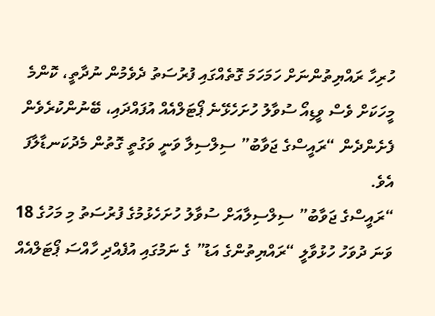ހުރިހާ ރައްޔިތުންނަށް ހަމަހަމަ ގޮތެއްގައި ފުރުސަތު ދެވެމުން ނުދާތީ، ކޮންމެ މީހަކަށް ވެސް ވީޑިއޯ ސުވާލު ހުށަހެޅޭނެ ޕޯޓަލްއެއް އުފައްދައި، ބޭނުންކުރެވެން ފެށެންދެން “ރައީސްގެ ޖަވާބު” ސިލްސިލާ ވަނީ ވަގުތީ ގޮތުން މެދުކަނޑާލާފަ އެވެ.
“ރައީސްގެ ޖަވާބު” ސިލްސިލާއަށް ސުވާލު ހުށަހެޅުމުގެ ފުރުސަތު މި މަހުގެ 18 ވަނަ ދުވަހު ހުޅުވާލީ “ރައްޔިތުންގެ އަޑު” ގެ ނަމުގައި އުފެއްދި ހާއްސަ ޕޯޓަލްއެއް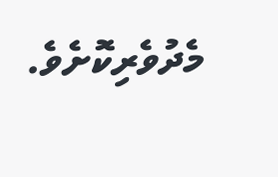މެދުވެރިކޮށެވެ.